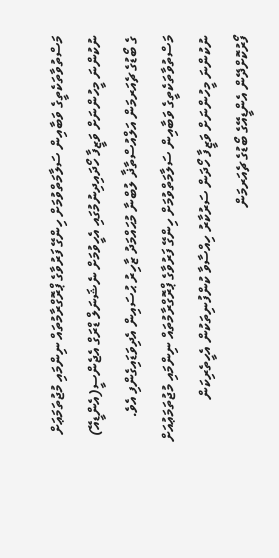މަސްތުވާތަކެތީގެ ވަބާއިން ސަލާމަތްވުމަށް ހިންގޭ ފަރުވާގެ ޕްރޮގްރާމުތައް ނިންމައި މުޖުތަމަޢަށް ނުކުންނަ މީހުންނަށް ވަޒީފާ ހޯދައިދިނުމުގައި އެހީވުމަށް ނެޝަނަލް ޑްރަގް އެޖެންސީ(އެންޑީއޭ) ގެ ބޯޑުގެ ޗެއަރމަން އަލްއުސްތާޛާ ލުބްނާ މުޙައްމަދު ޒާހިރު ޙުސައިން އެދިވަޑައިގެންފި އެވެ.
މަސްތުވާތަކެތީގެ ވަބާއިން ސަލާމަތްވުމަށް ހިންގޭ ފަރުވާގެ ޕްރޮގްރާމުތައް ނިންމައި މުޖުތަމަޢުއަށް ނުކުންނަ މީހުންނަށް ވަޒީފާ ހޯދަން ސަރުކާރު ހިއްސާވާ ކުންފުނިތަކުން އެހީތެރިކަން ފޯރުކޮށްދޭން އެންޑީއޭގެ ބޯޑުގެ ޗެއަރމަން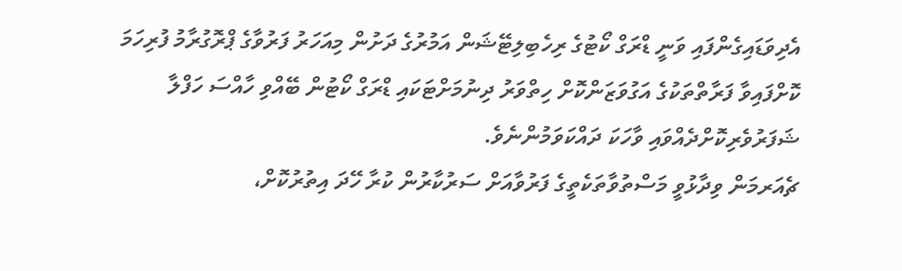އެދިވަޑައިގެންފައި ވަނީ ޑްރަގް ކޯޓުގެ ރިހެބިލިޓޭޝަން އަމުރުގެ ދަށުން މިއަހަރު ފަރުވާގެ ޕްރޮގުރާމު ފުރިހަމަ ކޮށްފައިވާ ފަރާތްތަކުގެ އަގުވަޒަންކޮށް ހިތްވަރު ދިނުމަށްޓަކައި ޑްރަގް ކޯޓުން ބޭއްވި ހާއްސަ ހަފްލާ ޝަފަރުވެރިކޮށްދެއްވައި ވާހަކަ ދައްކަވަމުންނެވެ.
ޗެއަރމަން ވިދާޅުވީ މަސްތުވާތަކެތީގެ ފަރުވާއަށް ސަރުކާރުން ކުރާ ހޭދަ އިތުރުކޮށް،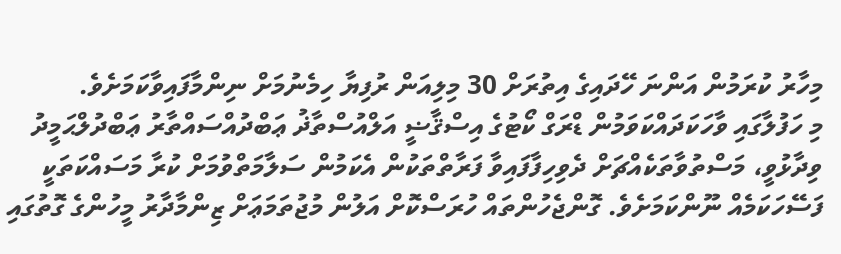މިހާރު ކުރަމުން އަންނަ ހޭދައިގެ އިތުރަށް 30 މިލިއަން ރުފިޔާ ހިމެނުމަށް ނިންމާފައިވާކަމަށެވެ.
މި ހަފުލާގައި ވާހަކަދައްކަވަމުން ޑްރަގް ކޯޓުގެ އިސްޤާޟީ އަލްއުސްތާޛު ޢަބްދުއްސައްތާރު ޢަބްދުލްޙަމީދު ވިދާޅުވީ، މަސްތުވާތަކެއްޗަށް ދެވިހިފާފައިވާ ފަރާތްތަކުން އެކަމުން ސަލާމަތްވުމަށް ކުރާ މަސައްކަތަކީ ފަސޭހަކަމެއް ނޫންކަމަށެވެ. ގޮންޖެހުންތައް ހުރަސްކޮށް އަލުން މުޖުތަމަޢަށް ޒިންމާދާރު މީހުންގެ ގޮތުގައި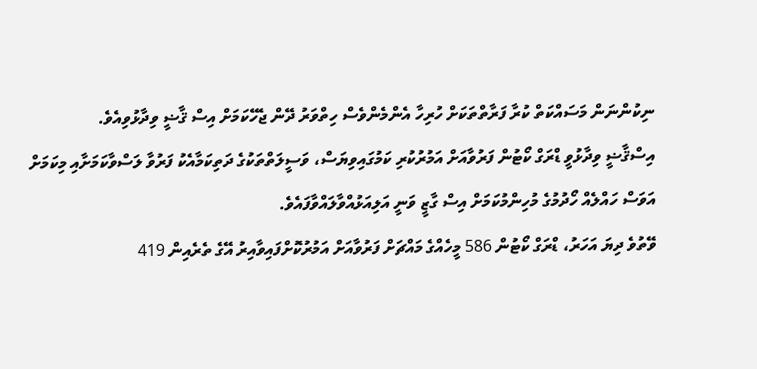ނިކުންނަން މަސައްކަތް ކުރާ ފަރާތްތަކަށް ހުރިހާ އެންމެންވެސް ހިތްވަރު ދޭން ޖެހޭކަމަށް އިސް ޤާޟީ ވިދާޅުވިއެވެ.
އިސްޤާޟީ ވިދާޅުވީ ޑްރަގް ކޯޓުން ފަރުވާއަށް އަމުރުކުރި ކަމުގައިވިޔަސް، ވަސީލަތްތަކުގެ ދަތިކަމާއެކު ފަރުވާ ލަސްވާކަމަށާއި މިކަމަށް އަވަސް ހައްލެއް ހޯދުމުގެ މުހިންމުކަމަށް އިސް ގާޒީ ވަނީ އަލިއަޅުއްވާލައްވާފައެވެ.
ވޭތުވެ ދިޔަ އަހަރު، ޑްރަގް ކޯޓުން 586 މީހެއްގެ މައްޗަށް ފަރުވާއަށް އަމުރުކޮށްފައިވާއިރު އޭގެ ތެރެއިން 419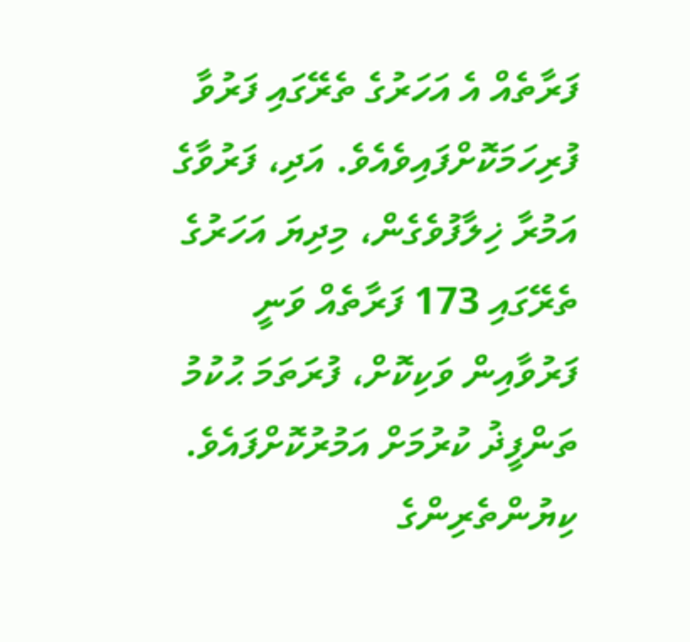ފަރާތެއް އެ އަހަރުގެ ތެރޭގައި ފަރުވާ ފުރިހަމަކޮށްފައިވެއެވެ. އަދި، ފަރުވާގެ އަމުރާ ޚިލާފުވެގެން، މިދިޔަ އަހަރުގެ ތެރޭގައި 173 ފަރާތެއް ވަނީ ފަރުވާއިން ވަކިކޮށް، ފުރަތަމަ ޙުކުމު ތަންފީޛު ކުރުމަށް އަމުރުކޮށްފައެވެ.
ކިޔުންތެރިންގެ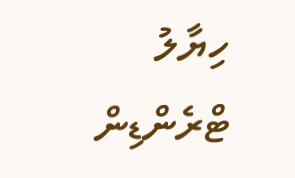ހިޔާލު
ޓްރެންޑިން